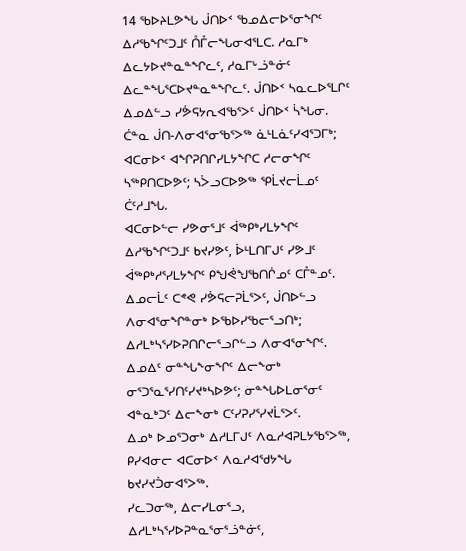14 ᖃᐅᔨᒪᕗᖓ ᒎᑎᐅᑉ ᖃᓄᐃᓕᐅᕐᓂᖏᑦ ᐃᓱᖃᖏᑦᑐᒧᑦ ᑍᒤᓕᖓᓂᐊᕐᒪᑕ. ᓱᓇᒥᒃ ᐃᓚᔭᐅᔪᓐᓇᓐᖏᓚᑦ, ᓱᓇᒥᒡᓘᓐᓃᑦ ᐃᓚᓐᖓᕐᑕᐅᔪᓐᓇᓐᖏᓚᑦ. ᒎᑎᐅᑉ ᓴᓇᓚᐅᕐᒪᒋᑦ ᐃᓄᐃᓪᓗ ᓯᕘᕋᔭᕆᐊᖃᕐᐳᑦ ᒎᑎᐅᑉ ᓵᖓᓂ.
ᑖᓐᓇ ᒎᑎ-ᐱᓂᐊᕐᓂᖃᕐᐳᖅ ᓈᒻᒪᓈᑦᓯᐊᕐᑐᒥᒃ; ᐊᑕᓂᐅᑉ ᐊᖏᕈᑎᒋᓯᒪᔭᖏᑕ ᓱᓕᓂᖏᑦ ᓴᖅᑭᑎᑕᐅᕗᑦ; ᓴᐴᓗᑕᐅᕗᖅ ᕿᒫᔪᓕᒫᓄᑦ ᑖᑦᓱᒧᖓ.
ᐊᑕᓂᐅᓪᓕ ᓯᕗᓂᕐᒧᑦ ᐋᖅᑭᒃᓯᒪᔭᖏᑦ ᐃᓱᖃᖏᑦᑐᒧᑦ ᑲᔪᓯᕗᑦ, ᐆᒻᒪᑎᒥᒍᑦ ᓯᕗᒧᑦ ᐋᖅᑭᒃᓱᕐᓯᒪᔭᖏᑦ ᑭᖑᕚᖑᖃᑎᒌᓄᑦ ᑕᒤᓐᓄᑦ.
ᐃᓄᓕᒫᑦ ᑕᕝᕙ ᓯᕘᕋᓕᕈᒫᕐᐳᑦ, ᒎᑎᐅᓪᓗ ᐱᓂᐊᕐᓂᖏᓐᓂᒃ ᐅᖃᐅᓯᖃᓕᕐᓗᑎᒃ; ᐃᓱᒪᒃᓴᕐᓯᐅᕈᑎᒋᓕᕐᓗᒋᓪᓗ ᐱᓂᐊᕐᓂᖏᑦ.
ᐃᓄᐃᑦ ᓂᓐᖓᖕᓂᖏᑦ ᐃᓕᖕᓂᒃ ᓂᕐᑐᕐᓇᕐᓯᑎᑦᓯᔪᒃᓴᐅᕗᑦ; ᓂᓐᖓᐅᒪᓂᕐᓂᑦ ᐊᓐᓇᒃᑐᑦ ᐃᓕᖕᓂᒃ ᑕᑦᓯᕈᓯᕐᓯᔪᒫᕐᐳᑦ.
ᐃᓄᒃ ᐅᓄᕐᑐᓂᒃ ᐃᓱᒪᒥᒍᑦ ᐱᓇᓱᐊᕈᒪᔭᖃᕐᐳᖅ, ᑭᓯᐊᓂᓕ ᐊᑕᓂᐅᑉ ᐱᓇᓱᐊᖁᔭᖓ ᑲᔪᓯᔪᑑᓂᐊᕐᐳᖅ.
ᓯᓚᑐᓂᖅ, ᐃᓕᓯᒪᓂᕐᓗ, ᐃᓱᒪᒃᓴᕐᓯᐅᕈᓐᓇᕐᓂᕐᓘᓐᓃᑦ,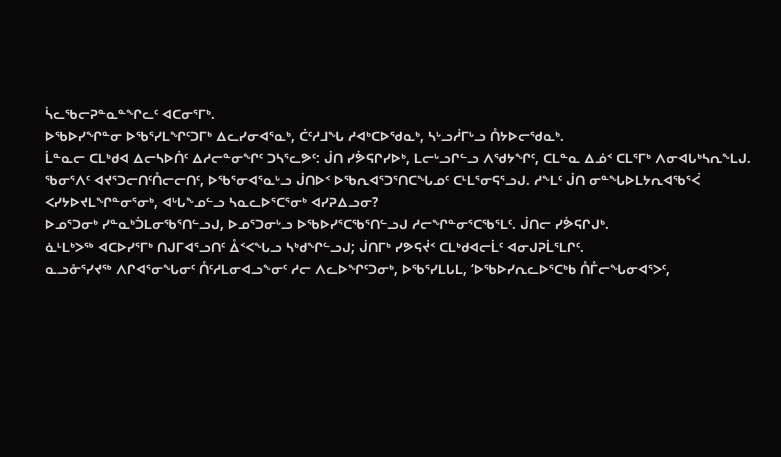ᓵᓚᖃᓕᕈᓐᓇᓐᖏᓚᑦ ᐊᑕᓂᕐᒥᒃ.
ᐅᖃᐅᓯᖏᓐᓂ ᐅᖃᕐᓯᒪᖏᑦᑐᒥᒃ ᐃᓚᓯᓂᐊᕐᓇᒃ, ᑖᑦᓱᒧᖓ ᓱᐊᒃᑕᐅᖁᓇᒃ, ᓴᒡᓗᓲᒥᒡᓗ ᑍᔭᐅᓕᖁᓇᒃ.
ᒫᓐᓇᓕ ᑕᒪᒃᑯᐊ ᐃᓕᓴᐅᑏᑦ ᐃᓱᓕᓐᓂᖏᑦ ᑐᓴᕐᓚᕗᑦ: ᒎᑎ ᓯᕘᕋᒋᓯᐅᒃ, ᒪᓕᒡᓗᒋᓪᓗ ᐱᖁᔭᖏᑦ, ᑕᒪᓐᓇ ᐃᓅᑉ ᑕᒪᕐᒥᒃ ᐱᓂᐊᒐᒃᓴᕆᖕᒪᒍ.
ᖃᓂᕐᐱᑦ ᐊᔪᕐᑐᓕᑎᑦᑍᓕᓕᑎᑦ, ᐅᖃᕐᓂᐊᕐᓇᒡᓗ ᒎᑎᐅᑉ ᐅᖃᕆᐊᕐᑐᕐᑎᑕᖓᓄᑦ ᑕᒻᒪᕐᓂᕋᕐᓗᒍ. ᓱᖕᒪᑦ ᒎᑎ ᓂᓐᖓᐅᒪᔭᕆᐊᖃᕐᐹ ᐸᓯᔭᐅᔪᒪᖏᓐᓂᕐᓂᒃ, ᐊᒡᒐᖕᓄᓪᓗ ᓴᓇᓚᐅᕐᑕᕐᓂᒃ ᐊᓯᕈᐃᓗᓂ?
ᐅᓄᕐᑐᓂᒃ ᓯᓐᓇᒃᑑᒪᓂᖃᕐᑎᓪᓗᒍ, ᐅᓄᕐᑐᓂᒡᓗ ᐅᖃᐅᓯᕐᑕᖃᕐᑎᓪᓗᒍ ᓱᓕᖏᓐᓂᕐᑕᖃᕐᒪᑦ. ᒎᑎᓕ ᓯᕘᕋᒋᒍᒃ.
ᓈᒻᒪᒃᐳᖅ ᐊᑕᐅᓯᕐᒥᒃ ᑎᒍᒥᐊᕐᓗᑎᑦ ᐂᑉᐸᖓᓗ ᓴᒃᑯᖏᓪᓗᒍ; ᒎᑎᒥᒃ ᓯᕗᕋᔫᑉ ᑕᒪᒃᑯᐊᓕᒫᑦ ᐊᓂᒍᕈᒫᕐᒪᒋᑦ.
ᓇᓗᓁᕐᓯᔪᖅ ᐱᒋᐊᕐᓂᖓᓂᑦ ᑍᑦᓱᒪᓂᐊᓗᖕᓂᑦ ᓱᓕ ᐱᓚᐅᖏᑦᑐᓂᒃ, ᐅᖃᕐᓯᒪᒐᒪ, ‘ᐅᖃᐅᓯᕆᓚᐅᕐᑕᒃᑲ ᑍᒤᓕᖓᓂᐊᕐᐳᑦ,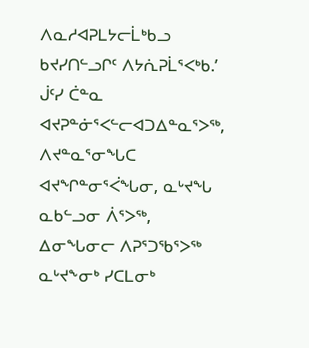ᐱᓇᓱᐊᕈᒪᔭᓕᒫᒃᑲᓗ ᑲᔪᓯᑎᓪᓗᒋᑦ ᐱᔭᕇᕈᒫᕐᐸᒃᑲ.’
ᒎᑦᓯ ᑖᓐᓇ ᐊᔪᕈᓐᓃᕐᐸᓪᓕᐊᑐᐃᓐᓇᕐᐳᖅ, ᐱᔪᓐᓇᕐᓂᖓᑕ ᐊᔪᖏᓐᓂᕐᐹᖓᓂ, ᓇᒡᔪᖓ ᓇᑲᓪᓗᓂ ᐲᕐᐳᖅ, ᐃᓂᖓᓂᓕ ᐱᕈᕐᑐᖃᕐᐳᖅ ᓇᒡᔪᖕᓂᒃ ᓯᑕᒪᓂᒃ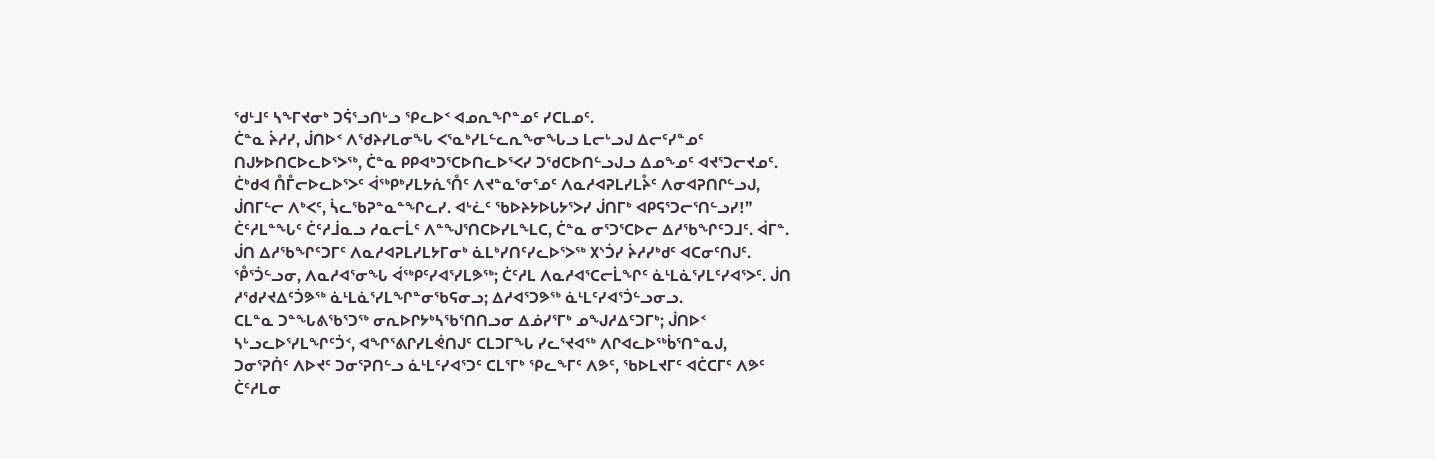ᖁᒻᒧᑦ ᓴᖕᒥᔪᓂᒃ ᑐᕌᕐᓗᑎᒡᓗ ᕿᓚᐅᑉ ᐊᓄᕆᖏᓐᓄᑦ ᓯᑕᒪᓄᑦ.
ᑖᓐᓇ ᔩᓱᓯ, ᒎᑎᐅᑉ ᐱᖁᔨᓯᒪᓂᖓ ᐸᕐᓇᒃᓯᒪᓪᓚᕆᖕᓂᖓᓗ ᒪᓕᒡᓗᒍ ᐃᓕᑦᓯᓐᓄᑦ ᑎᒍᔭᐅᑎᑕᐅᓚᐅᕐᐳᖅ, ᑖᓐᓇ ᑭᑭᐊᒃᑐᕐᑕᐅᑎᓚᐅᕐᐸᓯ ᑐᖁᑕᐅᑎᓪᓗᒍᓗ ᐃᓄᖕᓄᑦ ᐊᔪᕐᑐᓕᔪᓄᑦ.
ᑖᒃᑯᐊ ᑍᒤᓕᐅᓚᐅᕐᐳᑦ ᐋᖅᑭᒃᓯᒪᔭᕇᕐᑍᑦ ᐱᔪᓐᓇᕐᓂᕐᓄᑦ ᐱᓇᓱᐊᕈᒪᓯᒪᔧᑦ ᐱᓂᐊᕈᑎᒋᓪᓗᒍ,
ᒎᑎᒥᓪᓕ ᐱᒃᐸᑦ, ᓵᓚᖃᕈᓐᓇᓐᖏᓚᓯ. ᐊᒡᓛᑦ ᖃᐅᔨᔭᐅᒐᔭᕐᐳᓯ ᒎᑎᒥᒃ ᐊᑭᕋᕐᑐᓕᕐᑎᓪᓗᓯ!”
ᑖᑦᓱᒪᓐᖓᑦ ᑖᑦᓱᒨᓇᓗ ᓱᓇᓕᒫᑦ ᐱᓐᖑᕐᑎᑕᐅᓯᒪᖕᒪᑕ, ᑖᓐᓇ ᓂᕐᑐᕐᑕᐅᓕ ᐃᓱᖃᖏᑦᑐᒧᑦ. ᐋᒥᓐ.
ᒎᑎ ᐃᓱᖃᖏᑦᑐᒥᑦ ᐱᓇᓱᐊᕈᒪᓯᒪᔭᒥᓂᒃ ᓈᒪᒃᓯᑎᑦᓯᓚᐅᕐᐳᖅ ᙭ᔅᑑᓯ ᔩᓱᓯᒃᑯᑦ ᐊᑕᓂᑦᑎᒍᑦ.
ᕾᕐᑑᓪᓗᓂ, ᐱᓇᓱᐊᕐᓂᖓ ᐋᖅᑭᑦᓯᐊᕐᓯᒪᕗᖅ; ᑖᑦᓱᒪ ᐱᓇᓱᐊᕐᑕᓕᒫᖏᑦ ᓈᒻᒪᓈᕐᓯᒪᑦᓯᐊᕐᐳᑦ. ᒎᑎ ᓱᖁᓯᔪᐃᑦᑑᕗᖅ ᓈᒻᒪᓈᕐᓯᒪᖏᓐᓂᖃᕋᓂᓗ; ᐃᓱᐊᕐᑐᕗᖅ ᓈᒻᒪᑦᓯᐊᕐᑑᓪᓗᓂᓗ.
ᑕᒪᓐᓇ ᑐᓐᖓᕕᖃᕐᑐᖅ ᓂᕆᐅᒋᔭᒃᓴᖃᕐᑎᑎᓗᓂ ᐃᓅᓯᕐᒥᒃ ᓄᖑᓱᐃᑦᑐᒥᒃ; ᒎᑎᐅᑉ ᓴᒡᓗᓚᐅᕐᓯᒪᖏᑦᑑᑉ, ᐊᖏᕐᕕᒋᓯᒪᕚᑎᒍᑦ ᑕᒪᑐᒥᖓ ᓯᓚᕐᔪᐊᖅ ᐱᒋᐊᓚᐅᖅᑳᕐᑎᓐᓇᒍ,
ᑐᓂᕐᕈᑏᑦ ᐱᐅᔪᑦ ᑐᓂᕐᕈᑎᓪᓗ ᓈᒻᒪᑦᓯᐊᕐᑐᑦ ᑕᒪᕐᒥᒃ ᕿᓚᖕᒥᑦ ᐱᕗᑦ, ᖃᐅᒪᔪᒥᑦ ᐊᑖᑕᒥᑦ ᐱᕗᑦ ᑖᑦᓱᒪᓂ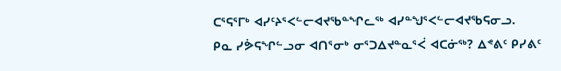ᑕᕐᕋᕐᒥᒃ ᐊᓯᑦᔨᕐᐸᓪᓕᐊᔪᖃᓐᖏᓚᖅ ᐊᓯᓐᖑᕐᐸᓪᓕᐊᔪᖃᕋᓂᓗ.
ᑭᓇ ᓯᕘᕋᖏᓪᓗᓂ ᐊᑎᕐᓂᒃ ᓂᕐᑐᐃᔪᓐᓇᕐᐹ ᐊᑕᓃᖅ? ᐃᕝᕕᑦ ᑭᓯᕕᑦ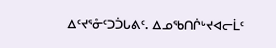ᐃᑦᔪᕐᓁᑦᑐᑑᒐᕕᑦ. ᐃᓄᖃᑎᒌᒡᔪᐊᓕᒫᑦ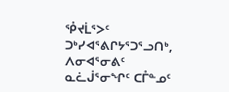ᕾᔪᒫᕐᐳᑦ ᑐᒃᓯᐊᕐᕕᒋᔭᕐᑐᕐᓗᑎᒃ, ᐱᓂᐊᕐᓂᕕᑦ ᓇᓛᒎᕐᓂᖏᑦ ᑕᒤᓐᓄᑦ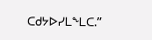ᑕᑯᔭᐅᓯᒪᖕᒪᑕ.”